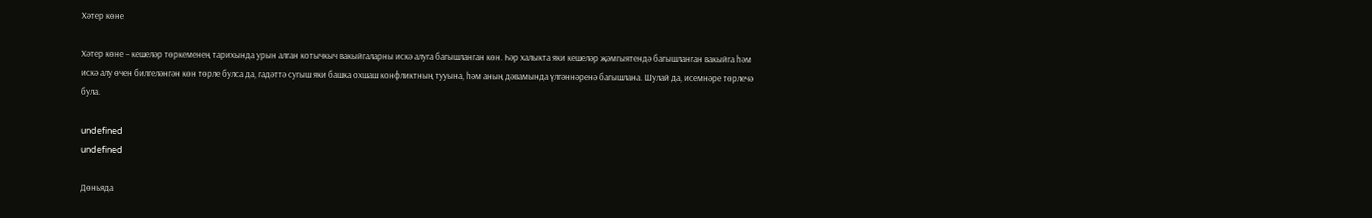Хәтер көне

Хәтер көне – кешеләр төркеменең тарихында урын алган котычкыч вакыйгаларны искә алуга багышланган көн. Һәр халыкта яки кешеләр җәмгыятендә багышланган вакыйга һәм искә алу өчен билгеләнгән көн төрле булса да, гадәттә сугыш яки башка охшаш конфликтның тууына, һәм аның дәвамында үлгәннәренә багышлана. Шулай да, исемнәре төрлечә була.

undefined
undefined

Дөньяда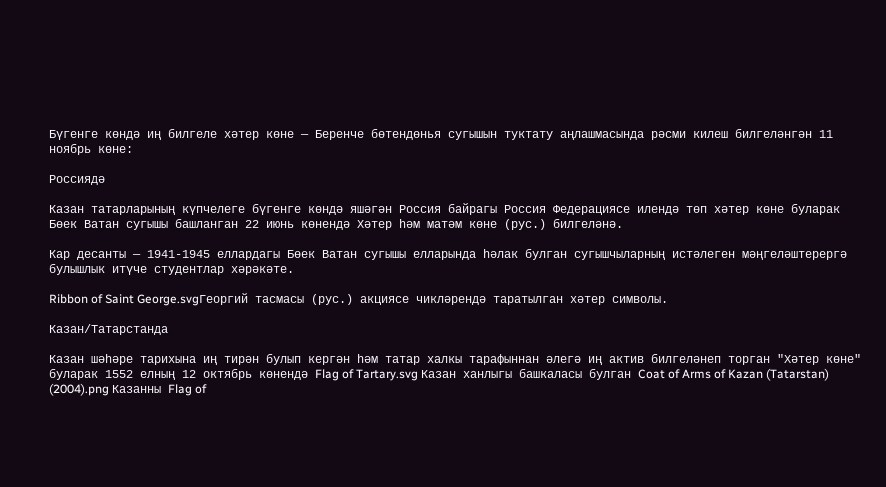Бүгенге көндә иң билгеле хәтер көне — Беренче бөтендөнья сугышын туктату аңлашмасында рәсми килеш билгеләнгән 11 ноябрь көне:

Россиядә

Казан татарларының күпчелеге бүгенге көндә яшәгән Россия байрагы Россия Федерациясе илендә төп хәтер көне буларак Бөек Ватан сугышы башланган 22 июнь көнендә Хәтер һәм матәм көне (рус.) билгеләнә.

Кар десанты — 1941-1945 еллардагы Бөек Ватан сугышы елларында һәлак булган сугышчыларның истәлеген мәңгеләштерергә булышлык итүче студентлар хәрәкәте.

Ribbon of Saint George.svgГеоргий тасмасы (рус.) акциясе чикләрендә таратылган хәтер символы.

Казан/Татарстанда

Казан шәһәре тарихына иң тирән булып кергән һәм татар халкы тарафыннан әлегә иң актив билгеләнеп торган "Хәтер көне" буларак 1552 елның 12 октябрь көнендә Flag of Tartary.svg Казан ханлыгы башкаласы булган Coat of Arms of Kazan (Tatarstan) (2004).png Казанны Flag of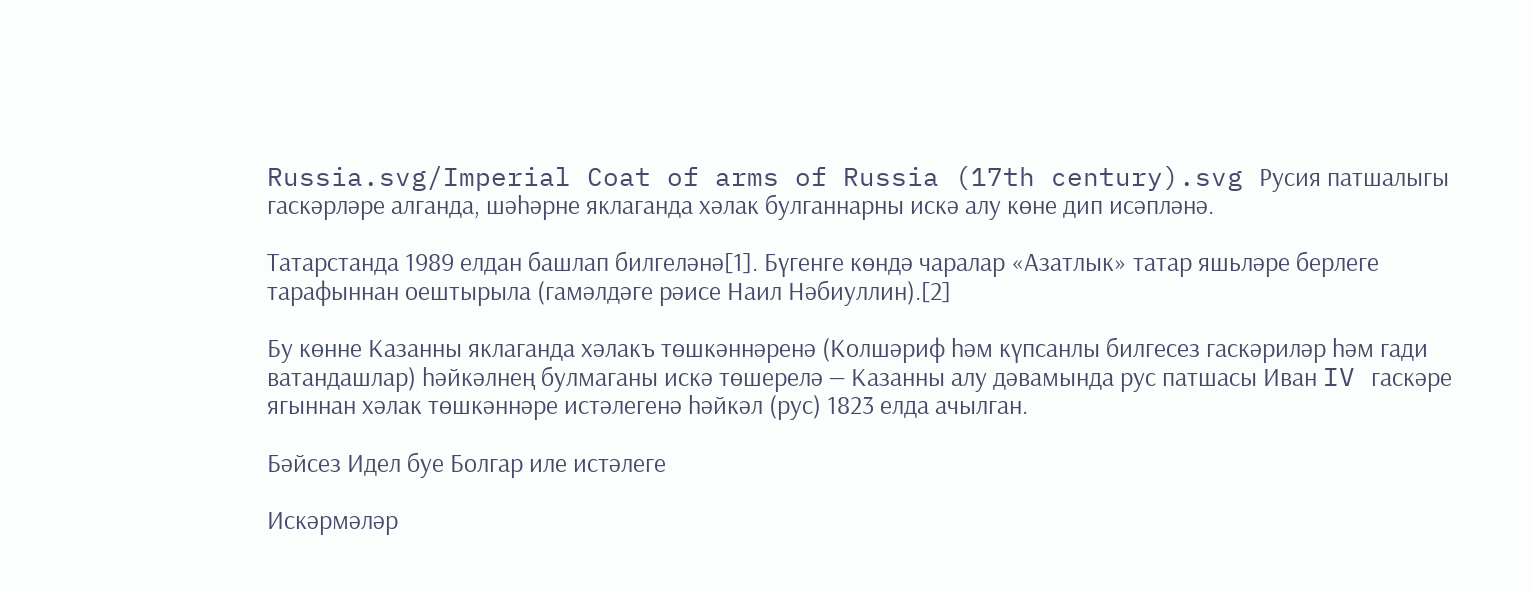Russia.svg/Imperial Coat of arms of Russia (17th century).svg Русия патшалыгы гаскәрләре алганда, шәһәрне яклаганда хәлак булганнарны искә алу көне дип исәпләнә.

Татарстанда 1989 елдан башлап билгеләнә[1]. Бүгенге көндә чаралар «Азатлык» татар яшьләре берлеге тарафыннан оештырыла (гамәлдәге рәисе Наил Нәбиуллин).[2]

Бу көнне Казанны яклаганда хәлакъ төшкәннәренә (Колшәриф һәм күпсанлы билгесез гаскәриләр һәм гади ватандашлар) һәйкәлнең булмаганы искә төшерелә — Казанны алу дәвамында рус патшасы Иван IV гаскәре ягыннан хәлак төшкәннәре истәлегенә һәйкәл (рус) 1823 елда ачылган.

Бәйсез Идел буе Болгар иле истәлеге

Искәрмәләр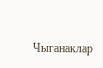Чыганаклар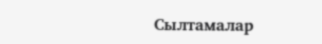Сылтамалар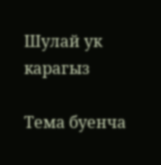Шулай ук карагыз

Тема буенча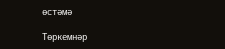өстәмә

Төркемнәр